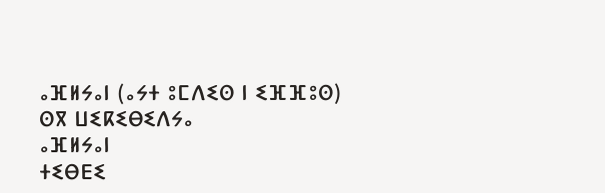ⴰⴼⵍⵢⴰⵏ (ⴰⵢⵜ ⵓⵎⴷⵉⵙ ⵏ ⵉⴼⴼⵓⵙ)
ⵙⴳ ⵡⵉⴽⵉⴱⵉⴷⵢⴰ
ⴰⴼⵍⵢⴰⵏ
ⵜⵉⴱⴹⵉ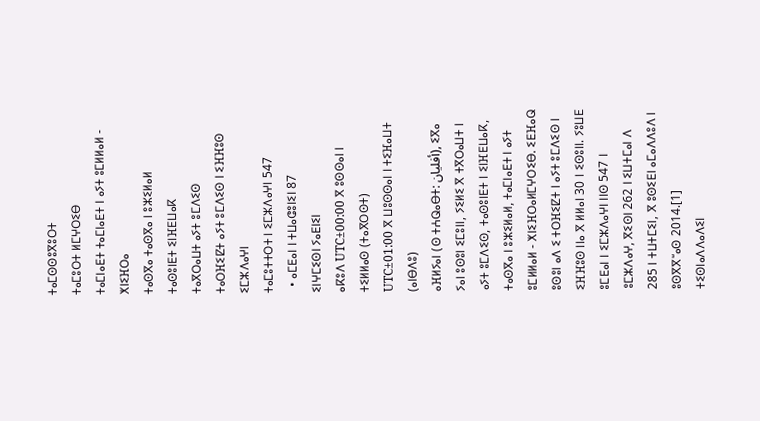ⵜⴰⵎⵙⵙⵓⴳⵓⵔⵜ
ⵜⴰⵎⵓⵔⵜ ⵍⵎⵖⵔⵉⴱ
ⵜⴰⵎⵏⴰⴹⵜ ⵜⴰⵎⵏⴰⴹⵜ ⵏ ⴰⵢⵜ ⵓⵎⵍⵍⴰⵍ - ⵅⵏⵉⴼⵔⴰ
ⵜⴰⵙⴳⴰ ⵜⴰⵙⴳⴰ ⵏ ⵓⵣⵉⵍⴰⵍ
ⵜⴰⵙⵓⵏⴹⵜ ⵉⵏⴼⴹⵡⴰⴽ
ⵜⴰⴳⵔⴰⵡⵜ ⴰⵢⵜ ⵓⵎⴷⵉⵙ
ⵜⴰⵔⴼⵉⵇⵜ ⴰⵢⵜ ⵓⵎⴷⵉⵙ ⵏ ⵉⴼⴼⵓⵙ
ⵉⵎⵣⴷⴰⵖⵏ
ⵜⴰⵎⵓⵜⵜⵔⵜ ⵏ ⵉⵎⵣⴷⴰⵖⵏ 547
  • ⴰⵎⴹⴰⵏ ⵏ ⵜⵡⴰⵛⵓⵏⵉⵏ 87
ⵉⵏⵖⵎⵉⵙⵏ ⵢⴰⴹⵏⵉⵏ
ⴰⴽⵓⴷ UTC±00:00 ⴳ ⵓⵙⵙⴰⵏ ⵏ ⵜⵉⵍⵍⴰⵙ (ⵜⴰⴳⵔⵙⵜ)
UTC±01:00 ⴳ ⵡⵓⵙⵙⴰⵏ ⵏ ⵜⵉⴼⴰⵡⵜ (ⴰⵏⴱⴷⵓ)
ⴰⴼⵍⵢⴰⵏ (ⵙ ⵜⵄⵕⴰⴱⵜ: أفليان), ⵉⴳⴰ ⵢⴰⵏ ⵓⵙⵓⵏ ⵉⵎⵓⵏⵏ, ⵢⵉⵍⵉ ⴳ ⵜⴳⵔⴰⵡⵜ ⵏ ⴰⵢⵜ ⵓⵎⴷⵉⵙ, ⵜⴰⵙⵓⵏⴹⵜ ⵏ ⵉⵏⴼⴹⵡⴰⴽ, ⵜⴰⵙⴳⴰ ⵏ ⵓⵣⵉⵍⴰⵍ, ⵜⴰⵎⵏⴰⴹⵜ ⵏ ⴰⵢⵜ ⵓⵎⵍⵍⴰⵍ - ⵅⵏⵉⴼⵔⴰⵍⵎⵖⵔⵉⴱ. ⵉⴹⴼⴰⵕ ⵓⵙⵓⵏ ⴰⴷ ⵉ ⵜⵔⴼⵉⵇⵜ ⵏ ⴰⵢⵜ ⵓⵎⴷⵉⵙ ⵏ ⵉⴼⴼⵓⵙ ⵏⵏⴰ ⴳ ⵍⵍⴰⵏ 30 ⵏ ⵉⵙⵓⵏⵏ. ⵢⵓⵡⴹ ⵓⵎⴹⴰⵏ ⵏ ⵉⵎⵣⴷⴰⵖⵏ ⵏⵏⵙ 547 ⵏ ⵓⵎⵣⴷⴰⵖ, ⴳⵉⵙⵏ 262 ⵏ ⵉⵡⵜⵎⴰⵏ ⴷ 285 ⵏ ⵜⵡⵜⵎⵉⵏ, ⴳ ⵓⵙⵉⴹⵏ ⴰⵎⴰⴷⴷⵓⴷ ⵏ ⵓⵙⴳⴳⵯⴰⵙ 2014.[1]
ⵜⵉⵙⵏⴰⴷⴷⴰⴷⵉⵏ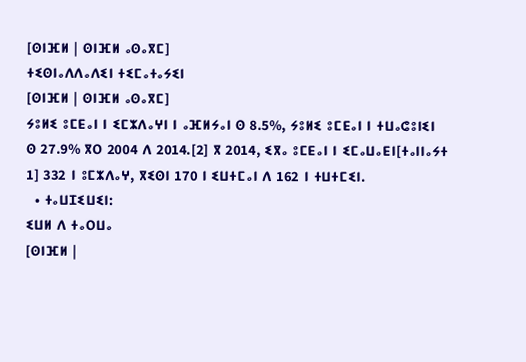[ⵙⵏⴼⵍ | ⵙⵏⴼⵍ ⴰⵙⴰⴳⵎ]
ⵜⵉⵙⵏⴰⴷⴷⴰⴷⵉⵏ ⵜⵉⵎⴰⵜⴰⵢⵉⵏ
[ⵙⵏⴼⵍ | ⵙⵏⴼⵍ ⴰⵙⴰⴳⵎ]
ⵢⵓⵍⵉ ⵓⵎⴹⴰⵏ ⵏ ⵉⵎⵣⴷⴰⵖⵏ ⵏ ⴰⴼⵍⵢⴰⵏ ⵙ 8.5%, ⵢⵓⵍⵉ ⵓⵎⴹⴰⵏ ⵏ ⵜⵡⴰⵛⵓⵏⵉⵏ ⵙ 27.9% ⴳⵔ 2004 ⴷ 2014.[2] ⴳ 2014, ⵉⴳⴰ ⵓⵎⴹⴰⵏ ⵏ ⵉⵎⴰⵡⴰⴹⵏ[ⵜⴰⵏⵏⴰⵢⵜ 1] 332 ⵏ ⵓⵎⵣⴷⴰⵖ, ⴳⵉⵙⵏ 170 ⵏ ⵉⵡⵜⵎⴰⵏ ⴷ 162 ⵏ ⵜⵡⵜⵎⵉⵏ.
  • ⵜⴰⵡⵊⵉⵡⵉⵏ:
ⵉⵡⵍ ⴷ ⵜⴰⵔⵡⴰ
[ⵙⵏⴼⵍ |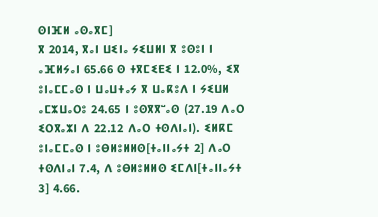ⵙⵏⴼⵍ ⴰⵙⴰⴳⵎ]
ⴳ 2014, ⴳⴰⵏ ⵡⵉⵏⴰ ⵢⵉⵡⵍⵏ ⴳ ⵓⵙⵓⵏ ⵏ ⴰⴼⵍⵢⴰⵏ 65.66 ⵙ ⵜⴳⵎⵉⴹⵉ ⵏ 12.0%, ⵉⴳ ⵓⵏⴰⵎⵎⴰⵙ ⵏ ⵡⴰⵡⵜⴰⵢ ⴳ ⵡⴰⴽⵓⴷ ⵏ ⵢⵉⵡⵍ ⴰⵎⵣⵡⴰⵔⵓ 24.65 ⵏ ⵓⵙⴳⴳⵯⴰⵙ (27.19 ⴷⴰⵔ ⵉⵔⴳⴰⵣⵏ ⴷ 22.12 ⴷⴰⵔ ⵜⵙⴷⵏⴰⵏ). ⵉⵍⴽⵎ ⵓⵏⴰⵎⵎⴰⵙ ⵏ ⵓⴱⵍⵓⵍⵍⵙ[ⵜⴰⵏⵏⴰⵢⵜ 2] ⴷⴰⵔ ⵜⵙⴷⵏⴰⵏ 7.4, ⴷ ⵓⴱⵍⵓⵍⵍⵙ ⵉⵎⴷⵏ[ⵜⴰⵏⵏⴰⵢⵜ 3] 4.66.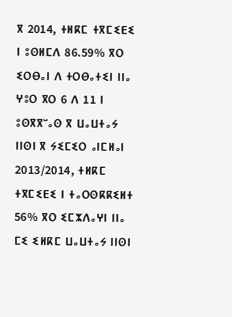ⴳ 2014, ⵜⵍⴽⵎ ⵜⴳⵎⵉⴹⵉ ⵏ ⵓⵙⵍⵎⴷ 86.59% ⴳⵔ ⵉⵔⴱⴰⵏ ⴷ ⵜⵔⴱⴰⵜⵉⵏ ⵏⵏⴰ ⵖⵓⵔ ⴳⵔ 6 ⴷ 11 ⵏ ⵓⵙⴳⴳⵯⴰⵙ ⴳ ⵡⴰⵡⵜⴰⵢ ⵏⵏⵙⵏ ⴳ ⵢⵉⵎⵉⵔ ⴰⵏⵎⵍⴰⵏ 2013/2014, ⵜⵍⴽⵎ ⵜⴳⵎⵉⴹⵉ ⵏ ⵜⴰⵔⵙⴽⴽⵉⵍⵜ 56% ⴳⵔ ⵉⵎⵣⴷⴰⵖⵏ ⵏⵏⴰ ⵎⵉ ⵉⵍⴽⵎ ⵡⴰⵡⵜⴰⵢ ⵏⵏⵙⵏ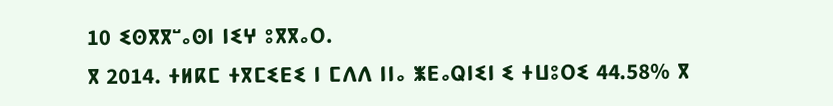10 ⵉⵙⴳⴳⵯⴰⵙⵏ ⵏⵉⵖ ⵓⴳⴳⴰⵔ.
ⴳ 2014. ⵜⵍⴽⵎ ⵜⴳⵎⵉⴹⵉ ⵏ ⵎⴷⴷ ⵏⵏⴰ ⵥⴹⴰⵕⵏⵉⵏ ⵉ ⵜⵡⵓⵔⵉ 44.58% ⴳ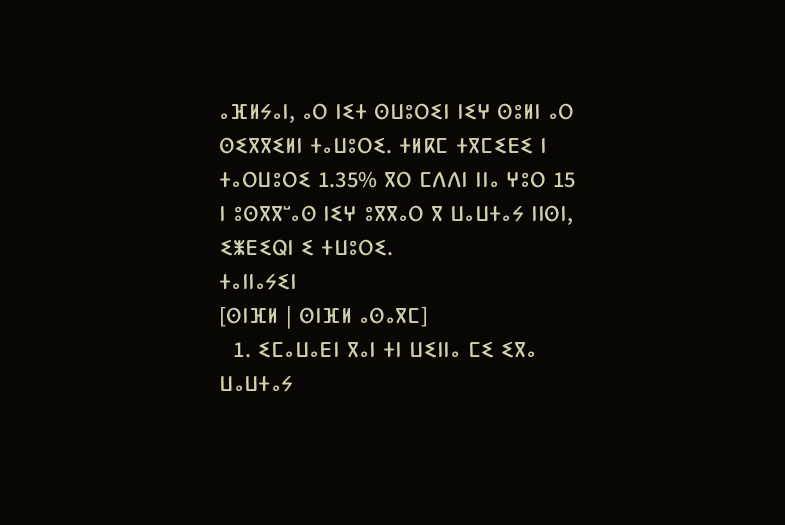ⴰⴼⵍⵢⴰⵏ, ⴰⵔ ⵏⵉⵜ ⵙⵡⵓⵔⵉⵏ ⵏⵉⵖ ⵙⵓⵍⵏ ⴰⵔ ⵙⵉⴳⴳⵉⵍⵏ ⵜⴰⵡⵓⵔⵉ. ⵜⵍⴽⵎ ⵜⴳⵎⵉⴹⵉ ⵏ ⵜⴰⵔⵡⵓⵔⵉ 1.35% ⴳⵔ ⵎⴷⴷⵏ ⵏⵏⴰ ⵖⵓⵔ 15 ⵏ ⵓⵙⴳⴳⵯⴰⵙ ⵏⵉⵖ ⵓⴳⴳⴰⵔ ⴳ ⵡⴰⵡⵜⴰⵢ ⵏⵏⵙⵏ, ⵉⵥⴹⵉⵕⵏ ⵉ ⵜⵡⵓⵔⵉ.
ⵜⴰⵏⵏⴰⵢⵉⵏ
[ⵙⵏⴼⵍ | ⵙⵏⴼⵍ ⴰⵙⴰⴳⵎ]
  1. ⵉⵎⴰⵡⴰⴹⵏ ⴳⴰⵏ ⵜⵏ ⵡⵉⵏⵏⴰ ⵎⵉ ⵉⴳⴰ ⵡⴰⵡⵜⴰⵢ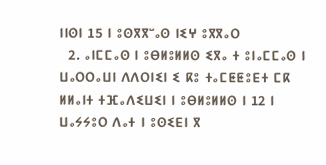ⵏⵏⵙⵏ 15 ⵏ ⵓⵙⴳⴳⵯⴰⵙ ⵏⵉⵖ ⵓⴳⴳⴰⵔ
  2. ⴰⵏⵎⵎⴰⵙ ⵏ ⵓⴱⵍⵓⵍⵍⵙ ⵉⴳⴰ ⵜ ⵓⵏⴰⵎⵎⴰⵙ ⵏ ⵡⴰⵔⵔⴰⵡⵏ ⴷⴷⵔⵏⵉⵏ ⵉ ⴽⵓ ⵜⴰⵎⵟⵟⵓⴹⵜ ⵎⴽ ⵍⵍⴰⵏⵜ ⵜⴼⴰⴷⵉⵡⵉⵏ ⵏ ⵓⴱⵍⵓⵍⵍⵙ ⵏ 12 ⵏ ⵡⴰⵢⵢⵓⵔ ⴷⴰⵜ ⵏ ⵓⵙⵉⴹⵏ ⴳ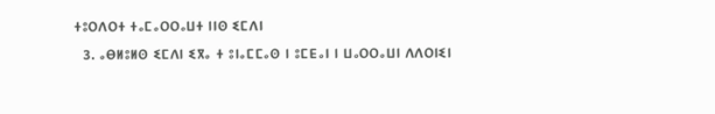ⵜⵓⵔⴷⵔⵜ ⵜⴰⵎⴰⵔⵔⴰⵡⵜ ⵏⵏⵙ ⵉⵎⴷⵏ
  3. ⴰⴱⵍⵓⵍⵙ ⵉⵎⴷⵏ ⵉⴳⴰ ⵜ ⵓⵏⴰⵎⵎⴰⵙ ⵏ ⵓⵎⴹⴰⵏ ⵏ ⵡⴰⵔⵔⴰⵡⵏ ⴷⴷⵔⵏⵉⵏ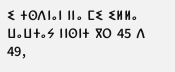ⵉ ⵜⵙⴷⵏⴰⵏ ⵏⵏⴰ ⵎⵉ ⵉⵍⵍⴰ ⵡⴰⵡⵜⴰⵢ ⵏⵏⵙⵏⵜ ⴳⵔ 45 ⴷ 49,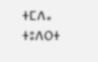ⵜⵎⴷⴰ ⵜⵓⴷⵔⵜ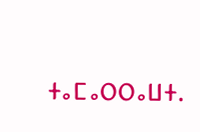ⵜⴰⵎⴰⵔⵔⴰⵡⵜ.